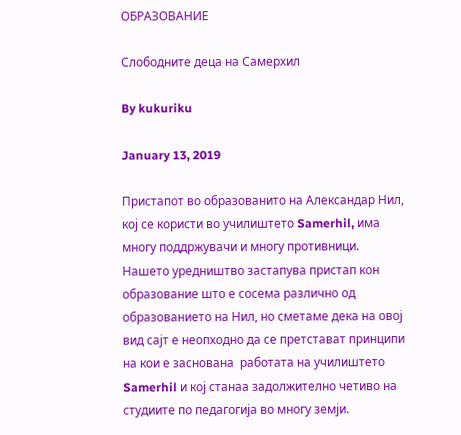ОБРАЗОВАНИЕ

Слободните деца на Самерхил

By kukuriku

January 13, 2019

Пристапот во образованито на Александар Нил, кој се користи во училиштето Samerhil, има многу поддржувачи и многу противници. Нашето уредништво застапува пристап кон образование што е сосема различно од образованието на Нил, но сметаме дека на овој вид сајт е неопходно да се претстават принципи на кои е заснована  работата на училиштето Samerhil и кој станаа задолжително четиво на студиите по педагогија во многу земји.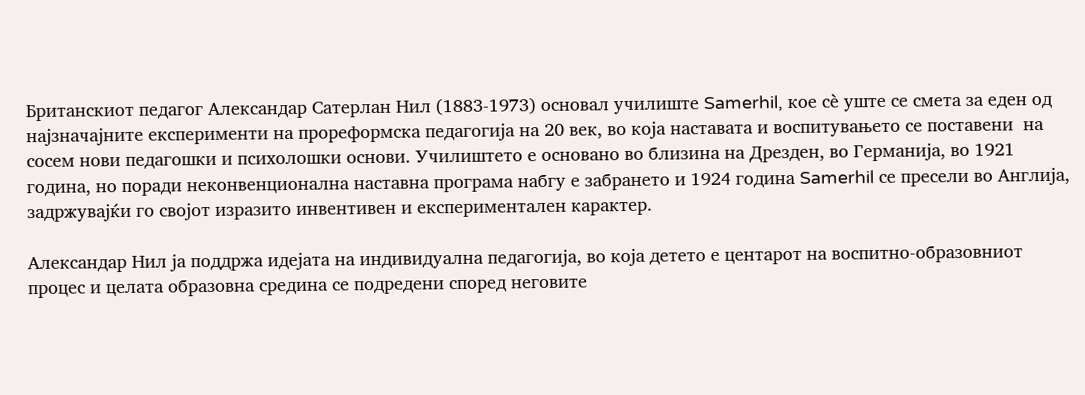Британскиот педагог Александар Сатерлан Нил (1883-1973) основал училиште Samerhil, кое сѐ уште се смета за еден од најзначајните експерименти на прореформска педагогија на 20 век, во која наставата и воспитувањето се поставени  на сосем нови педагошки и психолошки основи. Училиштето е основано во близина на Дрезден, во Германија, во 1921  година, но поради неконвенционална наставна програма набгу е забрането и 1924 година Samerhil се пресели во Англија, задржувајќи го својот изразито инвентивен и експериментален карактер.

Александар Нил ја поддржа идејата на индивидуална педагогија, во која детето е центарот на воспитно-образовниот процес и целата образовна средина се подредени според неговите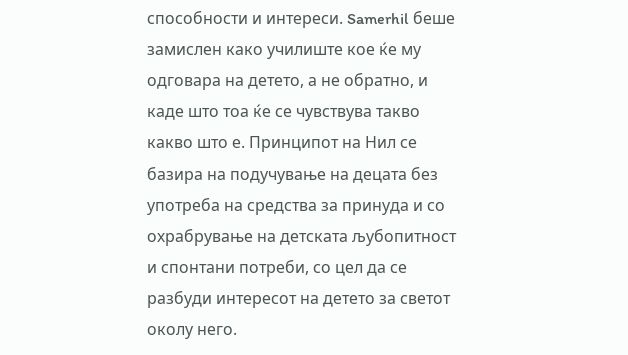способности и интереси. Samerhil беше замислен како училиште кое ќе му одговара на детето, а не обратно, и каде што тоа ќе се чувствува такво какво што е. Принципот на Нил се базира на подучување на децата без употреба на средства за принуда и со охрабрување на детската љубопитност и спонтани потреби, со цел да се разбуди интересот на детето за светот околу него.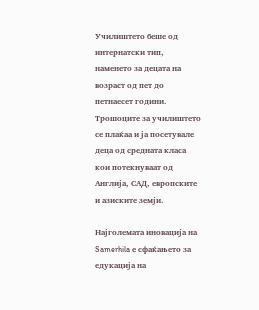Училиштето беше од интернатски тип, наменето за децата на возраст од пет до петнаесет години. Трошоците за училиштето се плаќаа и ја посетувале  деца од средната класа кои потекнуваат од Англија, САД, европските и азиските земји.

Најголемата иновација на Samerhila е сфаќањето за едукација на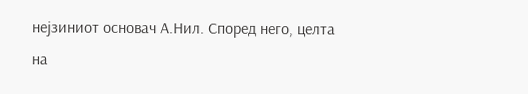нејзиниот основач А.Нил. Според него, целта на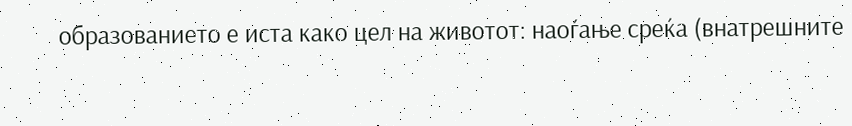образованието е иста како цел на животот: наоѓање среќа (внатрешните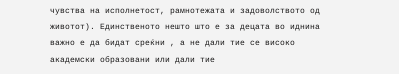чувства на исполнетост, рамнотежата и задоволството од животот). Единственото нешто што е за децата во иднина  важно е да бидат среќни , а не дали тие се високо академски образовани или дали тие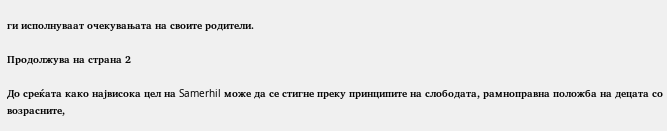ги исполнуваат очекувањата на своите родители.

Продолжува на страна 2

До среќата како највисока цел на Samerhil може да се стигне преку принципите на слободата, рамноправна положба на децата со возрасните,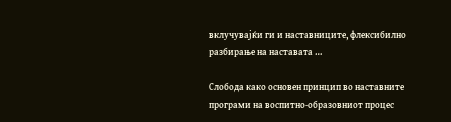вклучувајќи ги и наставниците, флексибилно разбирање на наставата …

Слобода како основен принцип во наставните програми на воспитно-образовниот процес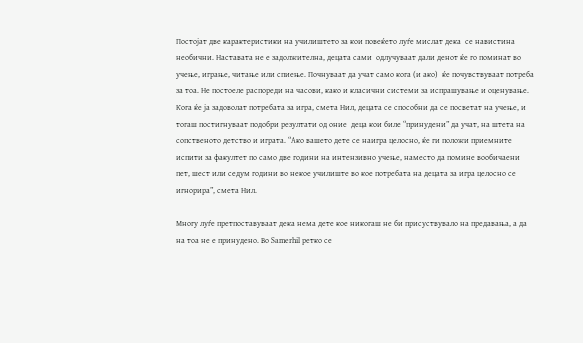Постојат две карактеристики на училиштето за кои повеќето луѓе мислат дека  се навистина необични. Наставата не е задолжителна, децата сами  одлучуваат дали денот ќе го поминат во учење, играње, читање или спиење. Почнуваат да учат само кога (и ако)  ќе почувствуваат потреба за тоа. Не постоеле распореди на часови, како и класични системи за испрашување и оценување. Кога ќе ја задоволат потребата за игра, смета Нил, децата се способни да се посветат на учење, и тогаш постигнуваат подобри резултати од оние  деца кои биле “принудени” да учат, на штета на сопственото детство и играта. “Ако вашето дете се наигра целосно, ќе ги положи приемните испити за факултет по само две години на интензивно учење, наместо да помине вообичаени пет, шест или седум години во некое училиште во кое потребата на децата за игра целосно се игнорира”, смета Нил.

Многу луѓе претпоставуваат дека нема дете кое никогаш не би присуствувало на предавања, а да на тоа не е принудено. Во Samerhil ретко се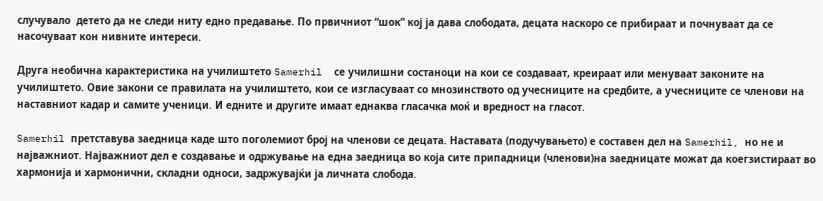случувало  детето да не следи ниту едно предавање. По првичниот “шок” кој ја дава слободата, децата наскоро се прибираат и почнуваат да се насочуваат кон нивните интереси.

Друга необична карактеристика на училиштето Samerhil  се училишни состаноци на кои се создаваат, креираат или менуваат законите на училиштето. Овие закони се правилата на училиштето, кои се изгласуваат со мнозинството од учесниците на средбите, а учесниците се членови на наставниот кадар и самите ученици. И едните и другите имаат еднаква гласачка моќ и вредност на гласот.

Samerhil претставува заедница каде што поголемиот број на членови се децата. Наставата (подучувањето) е составен дел на Samerhil, но не и најважниот. Најважниот дел е создавање и одржување на една заедница во која сите припадници (членови)на заедницате можат да коегзистираат во хармонија и хармонични, складни односи, задржувајќи ја личната слобода.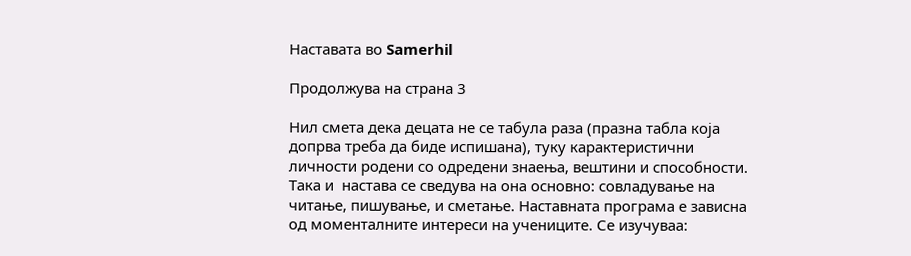Наставата во Samerhil

Продолжува на страна 3

Нил смета дека децата не се табула раза (празна табла која допрва треба да биде испишана), туку карактеристични личности родени со одредени знаења, вештини и способности. Така и  настава се сведува на она основно: совладување на читање, пишување, и сметање. Наставната програма е зависна од моменталните интереси на учениците. Се изучуваа: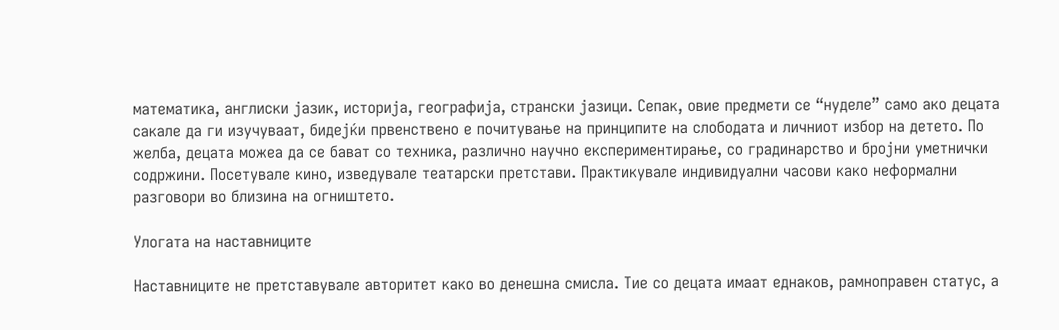математика, англиски јазик, историја, географија, странски јазици. Сепак, овие предмети се “нуделе” само ако децата сакале да ги изучуваат, бидејќи првенствено е почитување на принципите на слободата и личниот избор на детето. По желба, децата можеа да се бават со техника, различно научно експериментирање, со градинарство и бројни уметнички содржини. Посетувале кино, изведувале театарски претстави. Практикувале индивидуални часови како неформални разговори во близина на огништето.

Улогата на наставниците

Наставниците не претставувале авторитет како во денешна смисла. Тие со децата имаат еднаков, рамноправен статус, а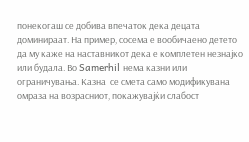понекогаш се добива впечаток дека децата доминираат. На пример, сосема е вообичаено детето да му каже на наставникот дека е комплетен незнајко или будала. Во Samerhil нема казни или ограничувања. Казна  се смета само модификувана омраза на возрасниот, покажувајќи слабост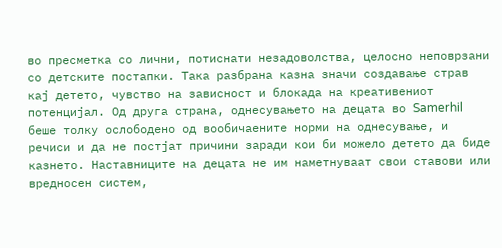во пресметка со лични, потиснати незадоволства, целосно неповрзани со детските постапки. Така разбрана казна значи создавање страв кај детето, чувство на зависност и блокада на креативениот потенцијал. Од друга страна, однесувањето на децата во Samerhil беше толку ослободено од вообичаените норми на однесување, и речиси и да не постјат причини заради кои би можело детето да биде казнето. Наставниците на децата не им наметнуваат свои ставови или вредносен систем,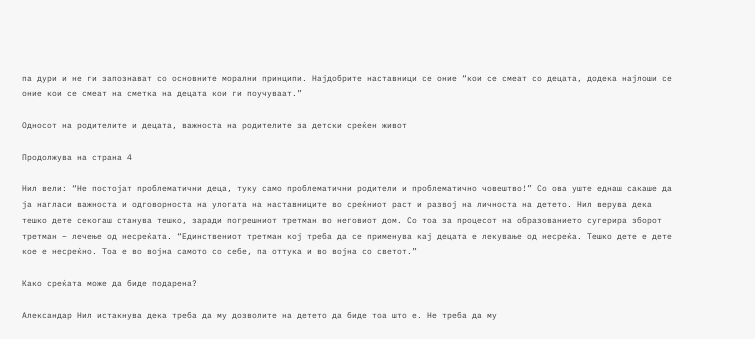па дури и не ги запознават со основните морални принципи. Најдобрите наставници се оние “кои се смеат со децата, додека најлоши се оние кои се смеат на сметка на децата кои ги поучуваат.”

Односот на родителите и децата, важноста на родителите за детски среќен живот

Продолжува на страна 4

Нил вели: “Не постојат проблематични деца, туку само проблематични родители и проблематично човештво!” Со ова уште еднаш сакаше да ја нагласи важноста и одговорноста на улогата на наставниците во среќниот раст и развој на личноста на детето. Нил верува дека тешко дете секогаш станува тешко, заради погрешниот третман во неговиот дом. Со тоа за процесот на образованието сугерира зборот третман – лечење од несреќата. “Единствениот третман кој треба да се применува кај децата е лекување од несреќа. Тешко дете е дете кое е несреќно. Тоа е во војна самото со себе, па оттука и во војна со светот.”

Како среќата може да биде подарена?

Александар Нил истакнува дека треба да му дозволите на детето да биде тоа што е. Не треба да му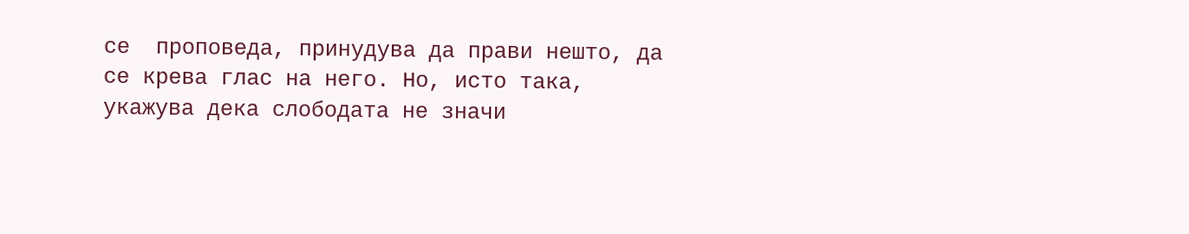се  проповеда, принудува да прави нешто, да се крева глас на него. Но, исто така, укажува дека слободата не значи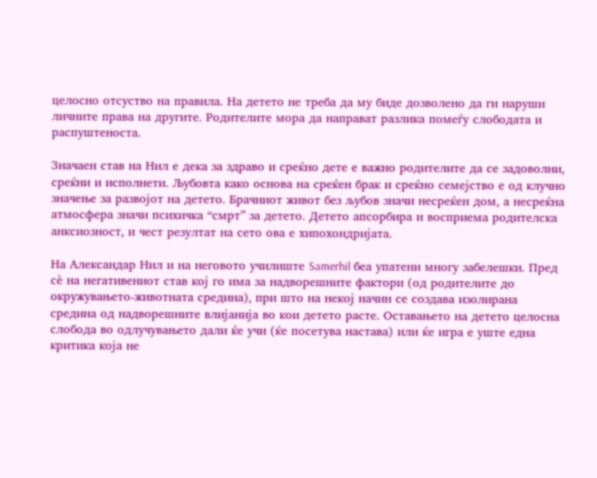целосно отсуство на правила. На детето не треба да му биде дозволено да ги наруши личните права на другите. Родителите мора да направат разлика помеѓу слободата и распуштеноста.

Значаен став на Нил е дека за здраво и среќно дете е важно родителите да се задоволни, среќни и исполнети. Љубовта како основа на среќен брак и среќно семејство е од клучно значење за развојот на детето. Брачниот живот без љубов значи несреќен дом, а несреќна атмосфера значи психичка “смрт” за детето. Детето апсорбира и восприема родителска анксиозност, и чест резултат на сето ова е хипохондријата.

На Александар Нил и на неговото училиште Samerhil беа упатени многу забелешки. Пред сѐ на негативениот став кој го има за надворешните фактори (од родителите до окружувањето-животната средина), при што на некој начин се создава изолирана  средина од надворешните влијанија во кои детето расте. Оставањето на детето целосна слобода во одлучувањето дали ќе учи (ќе посетува настава) или ќе игра е уште една критика која не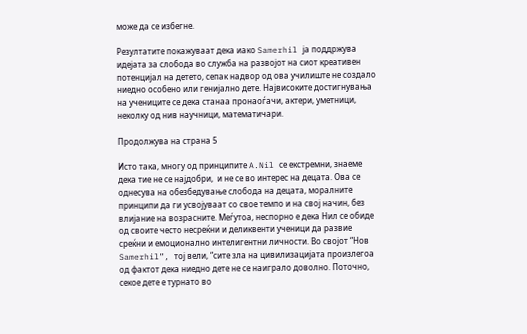може да се избегне.

Резултатите покажуваат дека иако Samerhil ја поддржува идејата за слобода во служба на развојот на сиот креативен потенцијал на детето, сепак надвор од ова училиште не создало ниедно особено или генијално дете. Највисоките достигнувања на учениците се дека станаа пронаоѓачи, актери, уметници, неколку од нив научници, математичари.

Продолжува на страна 5

Исто така, многу од принципите A.Nil се екстремни, знаеме дека тие не се најдобри,  и не се во интерес на децата. Ова се однесува на обезбедување слобода на децата, моралните принципи да ги усвојуваат со свое темпо и на свој начин, без влијание на возрасните. Меѓутоа, неспорно е дека Нил се обиде од своите често несреќни и деликвенти ученици да развие среќни и емоционално интелигентни личности. Во својот “Нов Samerhil”, тој вели, “сите зла на цивилизацијата произлегоа од фактот дека ниедно дете не се наиграло доволно. Поточно, секое дете е турнато во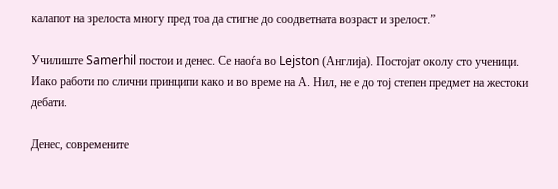калапот на зрелоста многу пред тоа да стигне до соодветната возраст и зрелост.”

Училиште Samerhil постои и денес. Се наоѓа во Lejston (Англија). Постојат околу сто ученици. Иако работи по слични принципи како и во време на А. Нил, не е до тој степен предмет на жестоки дебати.

Денес, современите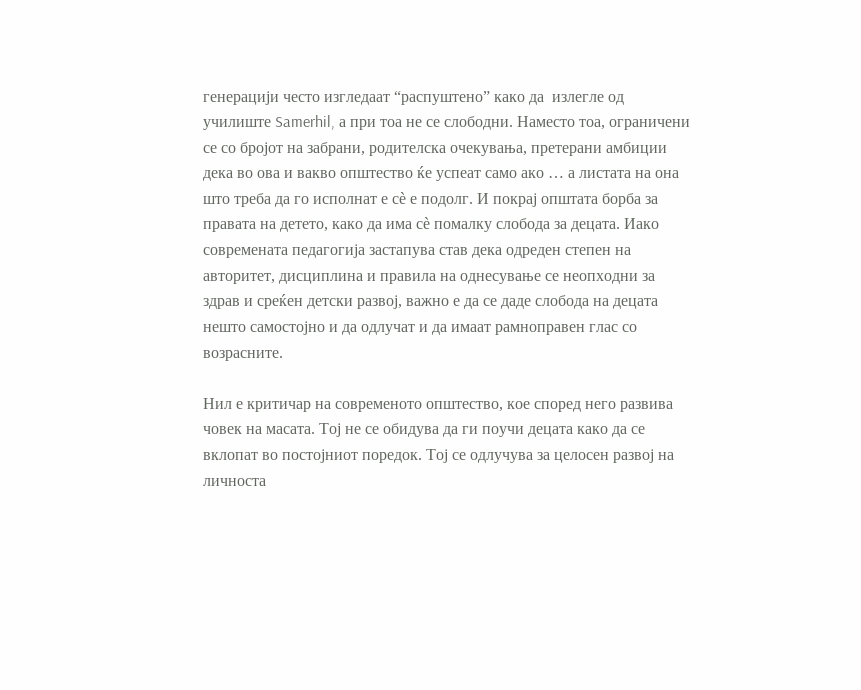генерацији често изгледаат “распуштено” како да  излегле од училиште Samerhil, а при тоа не се слободни. Наместо тоа, ограничени  се со бројот на забрани, родителска очекувања, претерани амбиции дека во ова и вакво општество ќе успеат само ако … а листата на она што треба да го исполнат е сѐ е подолг. И покрај општата борба за правата на детето, како да има сѐ помалку слобода за децата. Иако современата педагогија застапува став дека одреден степен на авторитет, дисциплина и правила на однесување се неопходни за здрав и среќен детски развој, важно е да се даде слобода на децата нешто самостојно и да одлучат и да имаат рамноправен глас со возрасните.

Нил е критичар на современото општество, кое според него развива човек на масата. Тој не се обидува да ги поучи децата како да се вклопат во постојниот поредок. Тој се одлучува за целосен развој на личноста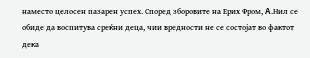наместо целосен пазарен успех. Според зборовите на Ерих Фром, A.Нил се обиде да воспитува среќни деца, чии вредности не се состојат во фактот дека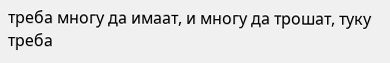треба многу да имаат, и многу да трошат, туку треба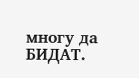многу да БИДАТ.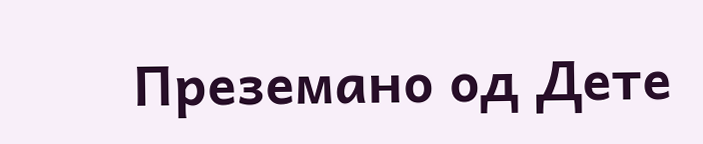Преземано од Дете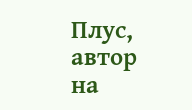Плус, автор на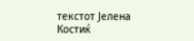текстот Јелена Костиќ